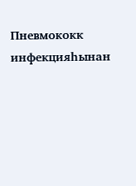Пневмококк инфекцияһынан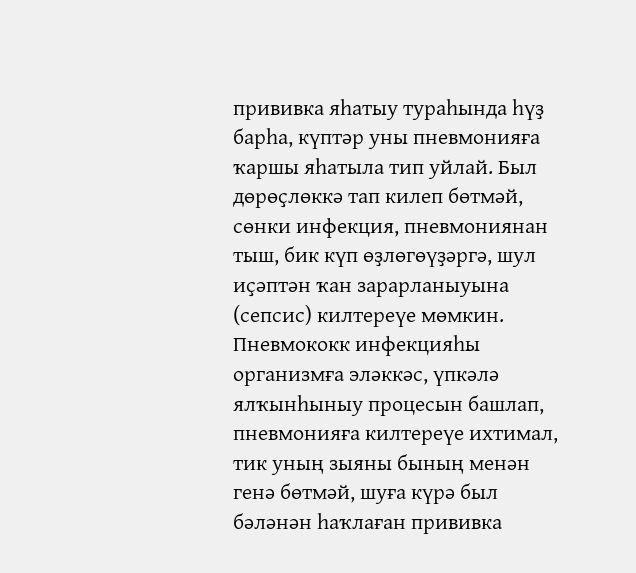прививка яһатыу тураһында һүҙ барһа, күптәр уны пневмонияға ҡаршы яһатыла тип уйлай. Был дөрөҫлөккә тап килеп бөтмәй, сөнки инфекция, пневмониянан тыш, бик күп өҙлөгөүҙәргә, шул иҫәптән ҡан зарарланыуына (сепсис) килтереүе мөмкин.
Пневмококк инфекцияһы организмға эләккәс, үпкәлә ялҡынһыныу процесын башлап, пневмонияға килтереүе ихтимал, тик уның зыяны бының менән генә бөтмәй, шуға күрә был бәләнән һаҡлаған прививка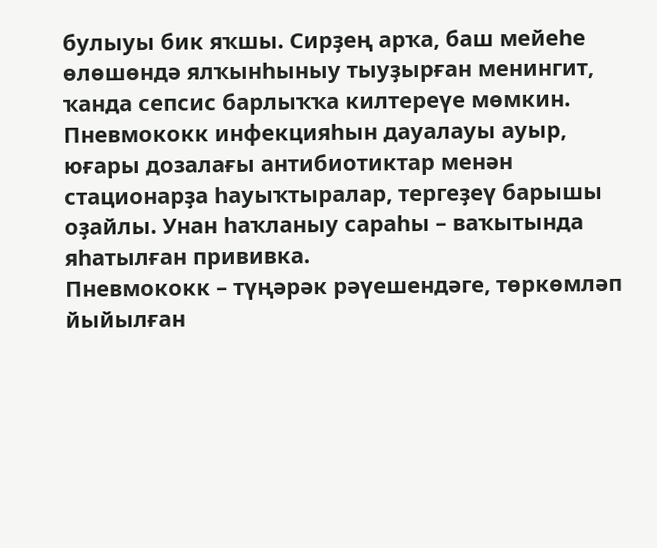булыуы бик яҡшы. Сирҙең арҡа, баш мейеһе өлөшөндә ялҡынһыныу тыуҙырған менингит, ҡанда сепсис барлыҡҡа килтереүе мөмкин. Пневмококк инфекцияһын дауалауы ауыр, юғары дозалағы антибиотиктар менән стационарҙа һауыҡтыралар, тергеҙеү барышы оҙайлы. Унан һаҡланыу сараһы – ваҡытында яһатылған прививка.
Пневмококк – түңәрәк рәүешендәге, төркөмләп йыйылған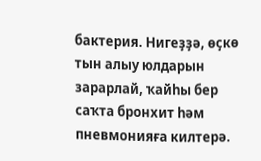бактерия. Нигеҙҙә, өҫкө тын алыу юлдарын зарарлай, ҡайһы бер саҡта бронхит һәм пневмонияға килтерә.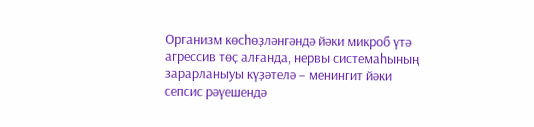Организм көсһөҙләнгәндә йәки микроб үтә агрессив төҫ алғанда, нервы системаһының зарарланыуы күҙәтелә – менингит йәки сепсис рәүешендә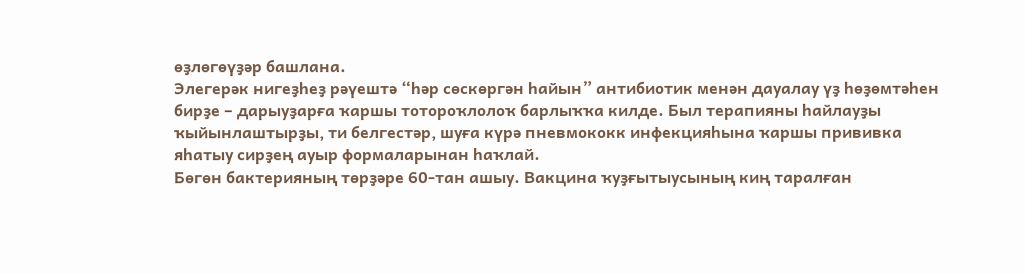өҙлөгөүҙәр башлана.
Элегерәк нигеҙһеҙ рәүештә “һәр сөскөргән һайын” антибиотик менән дауалау үҙ һөҙөмтәһен бирҙе – дарыуҙарға ҡаршы тотороҡлолоҡ барлыҡҡа килде. Был терапияны һайлауҙы ҡыйынлаштырҙы, ти белгестәр, шуға күрә пневмококк инфекцияһына ҡаршы прививка яһатыу сирҙең ауыр формаларынан һаҡлай.
Бөгөн бактерияның төрҙәре 60-тан ашыу. Вакцина ҡуҙғытыусының киң таралған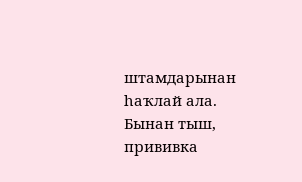штамдарынан һаҡлай ала. Бынан тыш, прививка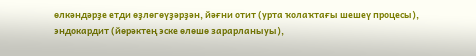өлкәндәрҙе етди өҙлөгөүҙәрҙән, йәғни отит (урта ҡолаҡтағы шешеү процесы), эндокардит (йөрәктең эске өлөшө зарарланыуы),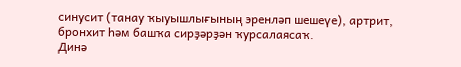синусит (танау ҡыуышлығының эренләп шешеүе), артрит, бронхит һәм башҡа сирҙәрҙән ҡурсалаясаҡ.
Динә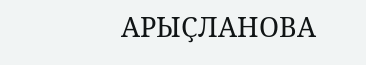АРЫҪЛАНОВА